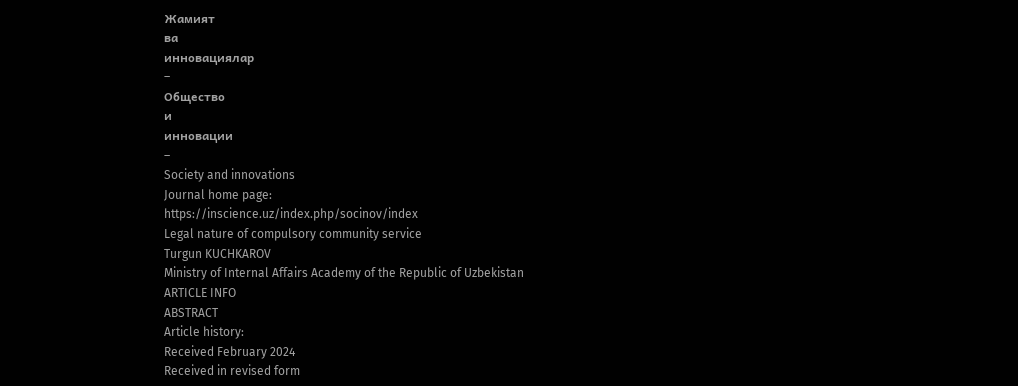Жамият
ва
инновациялар
–
Общество
и
инновации
–
Society and innovations
Journal home page:
https://inscience.uz/index.php/socinov/index
Legal nature of compulsory community service
Turgun KUCHKAROV
Ministry of Internal Affairs Academy of the Republic of Uzbekistan
ARTICLE INFO
ABSTRACT
Article history:
Received February 2024
Received in revised form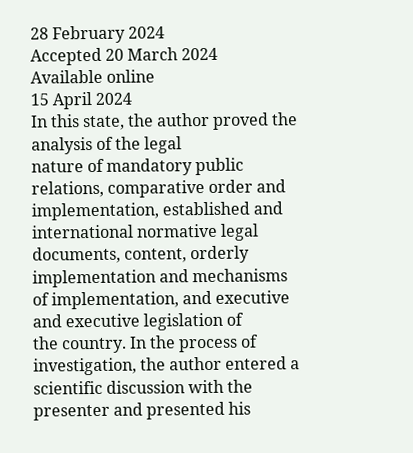28 February 2024
Accepted 20 March 2024
Available online
15 April 2024
In this state, the author proved the analysis of the legal
nature of mandatory public relations, comparative order and
implementation, established and international normative legal
documents, content, orderly implementation and mechanisms
of implementation, and executive and executive legislation of
the country. In the process of investigation, the author entered a
scientific discussion with the presenter and presented his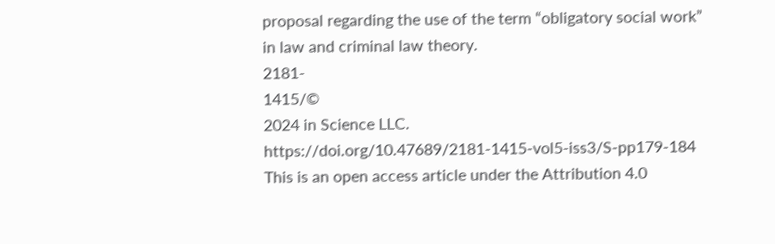proposal regarding the use of the term “obligatory social work”
in law and criminal law theory.
2181-
1415/©
2024 in Science LLC.
https://doi.org/10.47689/2181-1415-vol5-iss3/S-pp179-184
This is an open access article under the Attribution 4.0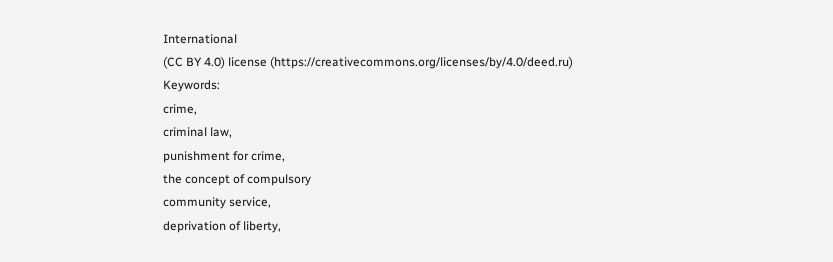International
(CC BY 4.0) license (https://creativecommons.org/licenses/by/4.0/deed.ru)
Keywords:
crime,
criminal law,
punishment for crime,
the concept of compulsory
community service,
deprivation of liberty,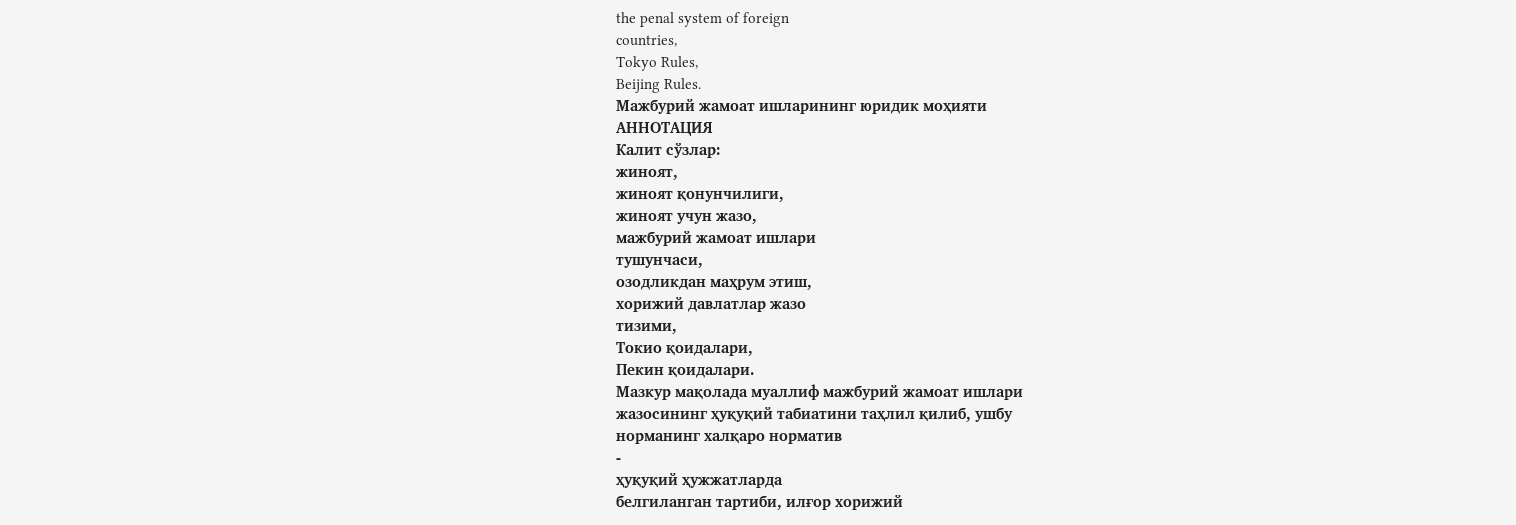the penal system of foreign
countries,
Tokyo Rules,
Beijing Rules.
Мажбурий жамоат ишларининг юридик моҳияти
АННОТАЦИЯ
Калит сўзлар:
жиноят,
жиноят қонунчилиги,
жиноят учун жазо,
мажбурий жамоат ишлари
тушунчаси,
озодликдан маҳрум этиш,
хорижий давлатлар жазо
тизими,
Токио қоидалари,
Пекин қоидалари.
Мазкур мақолада муаллиф мажбурий жамоат ишлари
жазосининг ҳуқуқий табиатини таҳлил қилиб, ушбу
норманинг халқаро норматив
-
ҳуқуқий ҳужжатларда
белгиланган тартиби, илғор хорижий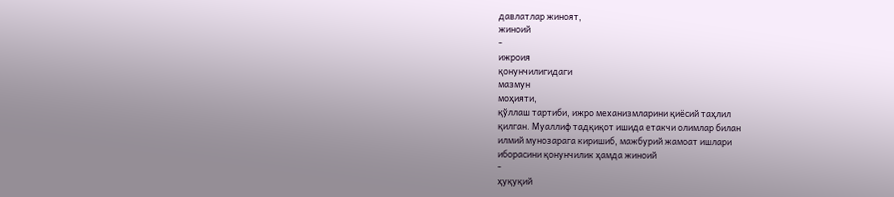давлатлар жиноят,
жиноий
-
ижроия
қонунчилигидаги
мазмун
моҳияти,
қўллаш тартиби, ижро механизмларини қиёсий таҳлил
қилган. Муаллиф тадқиқот ишида етакчи олимлар билан
илмий мунозарага киришиб, мажбурий жамоат ишлари
иборасини қонунчилик ҳамда жиноий
-
ҳуқуқий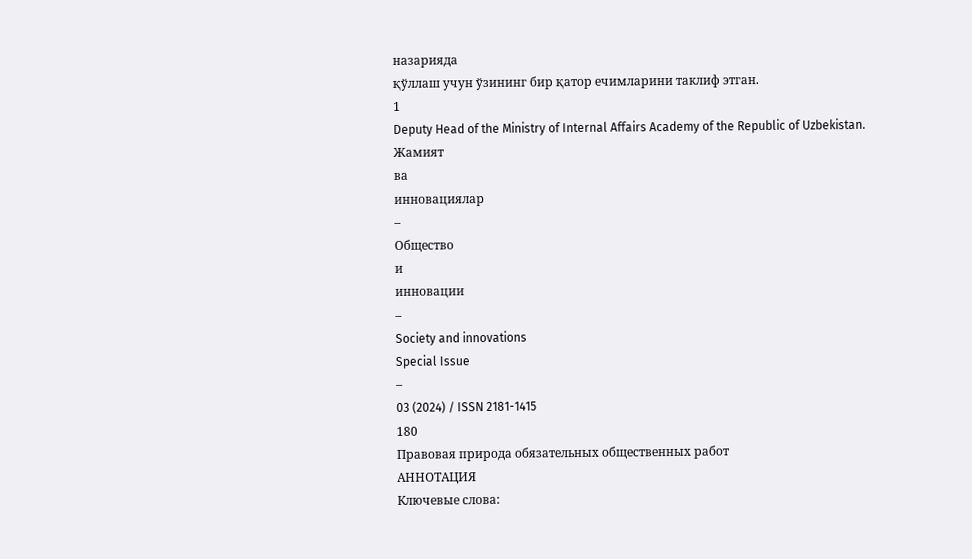назарияда
қўллаш учун ўзининг бир қатор ечимларини таклиф этган.
1
Deputy Head of the Ministry of Internal Affairs Academy of the Republic of Uzbekistan.
Жамият
ва
инновациялар
–
Общество
и
инновации
–
Society and innovations
Special Issue
–
03 (2024) / ISSN 2181-1415
180
Правовая природа обязательных общественных работ
АННОТАЦИЯ
Ключевые слова: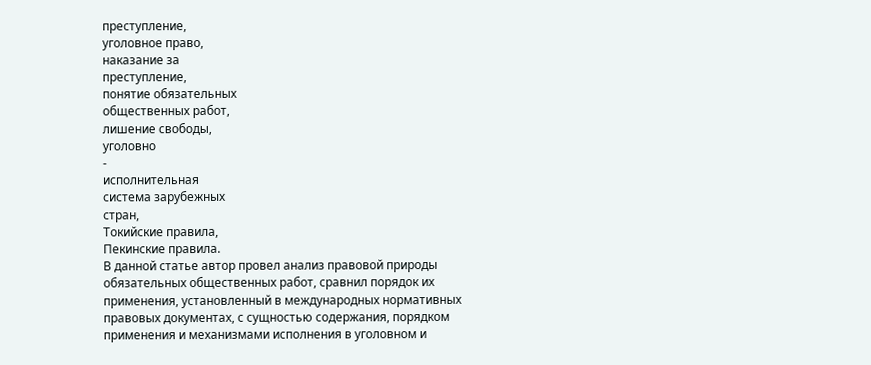преступление,
уголовное право,
наказание за
преступление,
понятие обязательных
общественных работ,
лишение свободы,
уголовно
-
исполнительная
система зарубежных
стран,
Токийские правила,
Пекинские правила.
В данной статье автор провел анализ правовой природы
обязательных общественных работ, сравнил порядок их
применения, установленный в международных нормативных
правовых документах, с сущностью содержания, порядком
применения и механизмами исполнения в уголовном и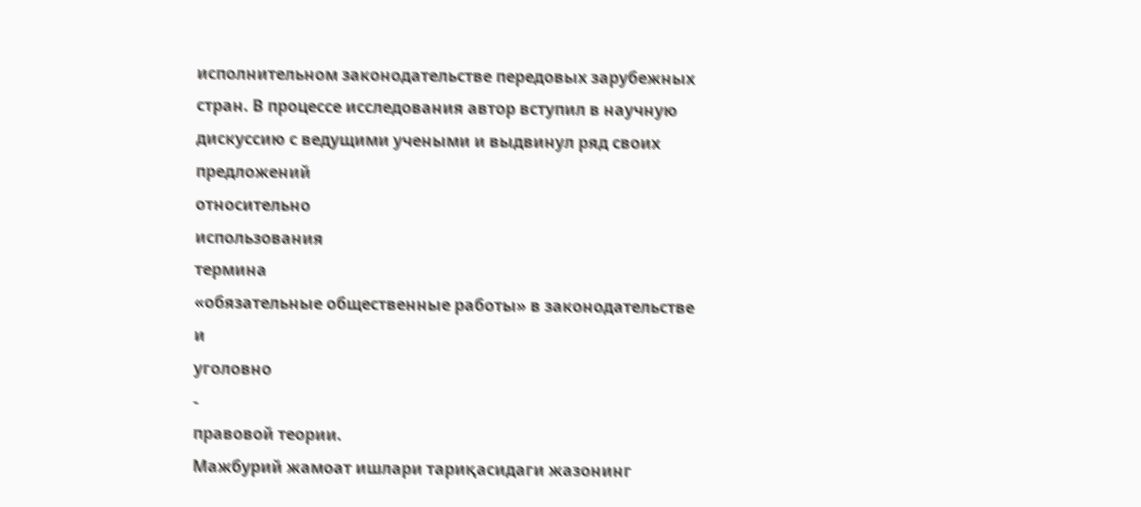исполнительном законодательстве передовых зарубежных
стран. В процессе исследования автор вступил в научную
дискуссию с ведущими учеными и выдвинул ряд своих
предложений
относительно
использования
термина
«обязательные общественные работы» в законодательстве и
уголовно
-
правовой теории.
Мажбурий жамоат ишлари тариқасидаги жазонинг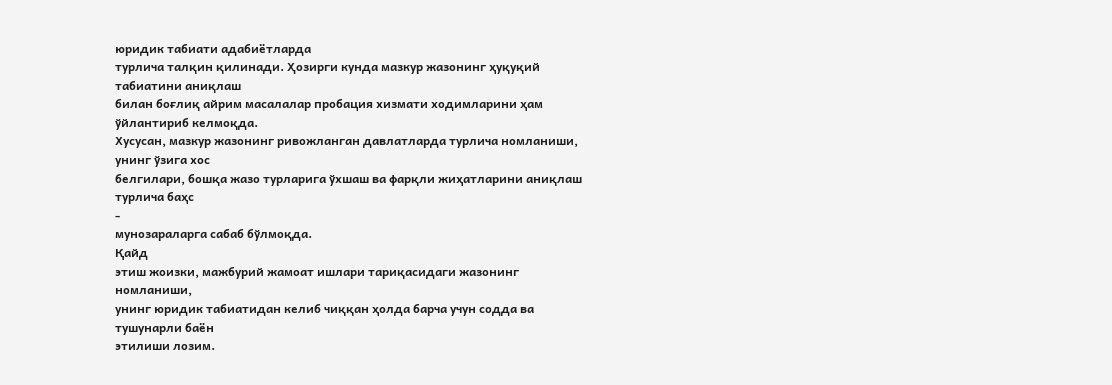юридик табиати адабиётларда
турлича талқин қилинади. Ҳозирги кунда мазкур жазонинг ҳуқуқий табиатини аниқлаш
билан боғлиқ айрим масалалар пробация хизмати ходимларини ҳам ўйлантириб келмоқда.
Хусусан, мазкур жазонинг ривожланган давлатларда турлича номланиши, унинг ўзига хос
белгилари, бошқа жазо турларига ўхшаш ва фарқли жиҳатларини аниқлаш турлича баҳс
-
мунозараларга сабаб бўлмоқда.
Қайд
этиш жоизки, мажбурий жамоат ишлари тариқасидаги жазонинг номланиши,
унинг юридик табиатидан келиб чиққан ҳолда барча учун содда ва тушунарли баён
этилиши лозим.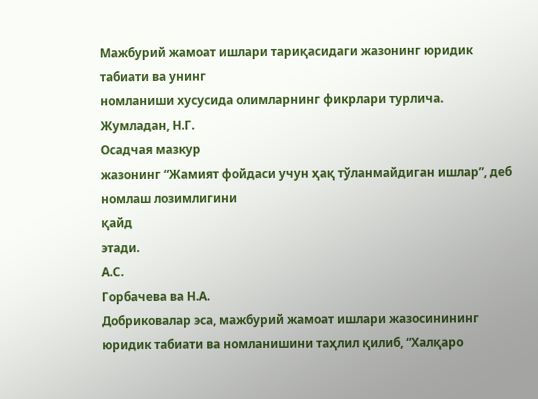Мажбурий жамоат ишлари тариқасидаги жазонинг юридик табиати ва унинг
номланиши хусусида олимларнинг фикрлари турлича. Жумладан, Н.Г.
Осадчая мазкур
жазонинг “Жамият фойдаси учун ҳақ тўланмайдиган ишлар”, деб номлаш лозимлигини
қайд
этади.
А.С.
Горбачева ва Н.А.
Добриковалар эса, мажбурий жамоат ишлари жазосинининг
юридик табиати ва номланишини таҳлил қилиб, “Халқаро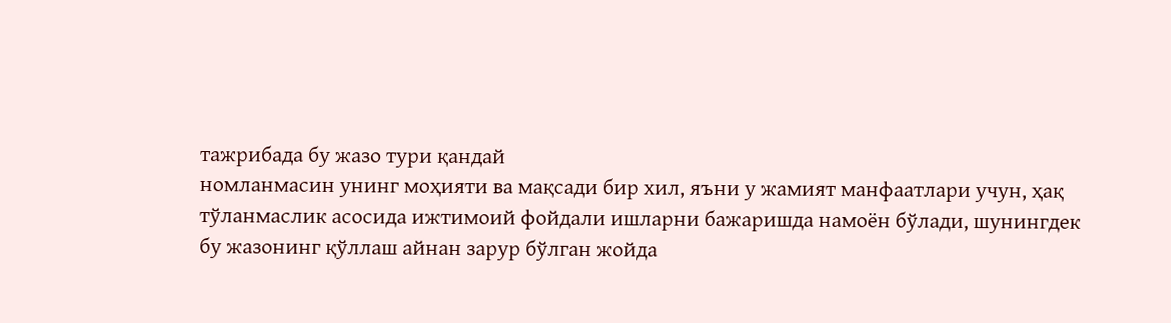тажрибада бу жазо тури қандай
номланмасин унинг моҳияти ва мақсади бир хил, яъни у жамият манфаатлари учун, ҳақ
тўланмаслик асосида ижтимоий фойдали ишларни бажаришда намоён бўлади, шунингдек
бу жазонинг қўллаш айнан зарур бўлган жойда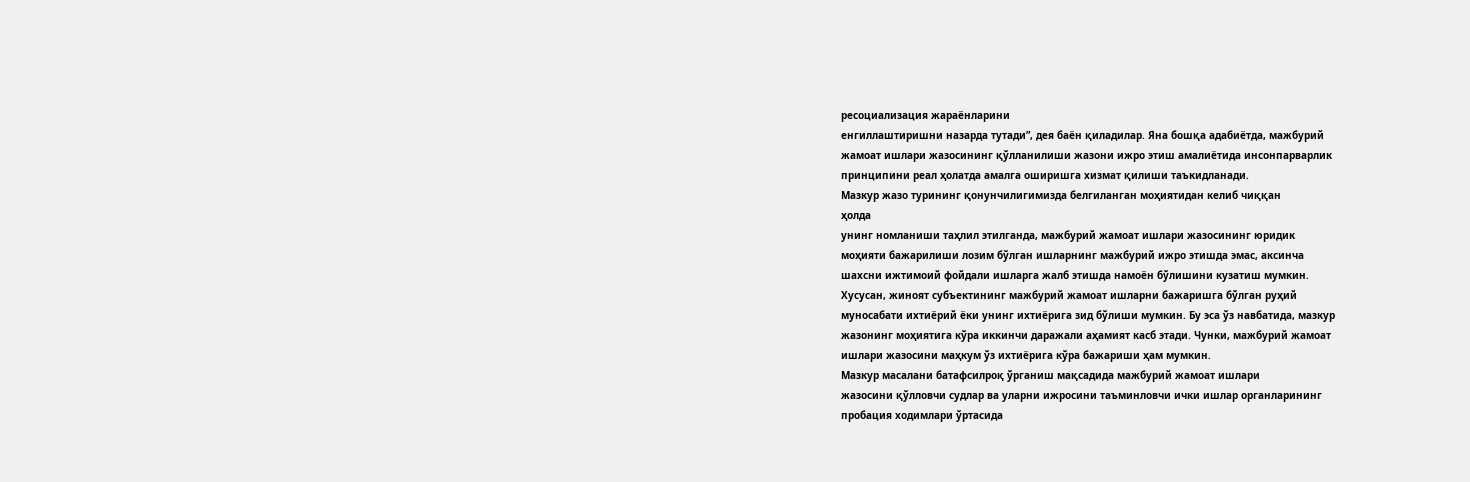ресоциализация жараёнларини
енгиллаштиришни назарда тутади”, дея баён қиладилар. Яна бошқа адабиётда, мажбурий
жамоат ишлари жазосининг қўлланилиши жазони ижро этиш амалиётида инсонпарварлик
принципини реал ҳолатда амалга оширишга хизмат қилиши таъкидланади.
Мазкур жазо турининг қонунчилигимизда белгиланган моҳиятидан келиб чиққан
ҳолда
унинг номланиши таҳлил этилганда, мажбурий жамоат ишлари жазосининг юридик
моҳияти бажарилиши лозим бўлган ишларнинг мажбурий ижро этишда эмас, аксинча
шахсни ижтимоий фойдали ишларга жалб этишда намоён бўлишини кузатиш мумкин.
Хусусан, жиноят субъектининг мажбурий жамоат ишларни бажаришга бўлган руҳий
муносабати ихтиёрий ёки унинг ихтиёрига зид бўлиши мумкин. Бу эса ўз навбатида, мазкур
жазонинг моҳиятига кўра иккинчи даражали аҳамият касб этади. Чунки, мажбурий жамоат
ишлари жазосини маҳкум ўз ихтиёрига кўра бажариши ҳам мумкин.
Мазкур масалани батафсилроқ ўрганиш мақсадида мажбурий жамоат ишлари
жазосини қўлловчи судлар ва уларни ижросини таъминловчи ички ишлар органларининг
пробация ходимлари ўртасида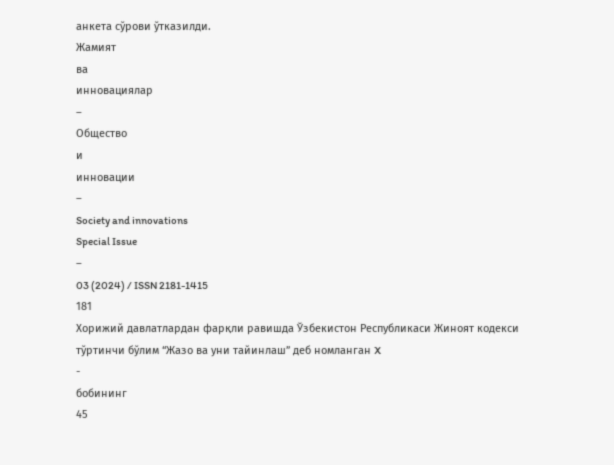анкета сўрови ўтказилди.
Жамият
ва
инновациялар
–
Общество
и
инновации
–
Society and innovations
Special Issue
–
03 (2024) / ISSN 2181-1415
181
Хорижий давлатлардан фарқли равишда Ўзбекистон Республикаси Жиноят кодекси
тўртинчи бўлим “Жазо ва уни тайинлаш” деб номланган X
-
бобининг
45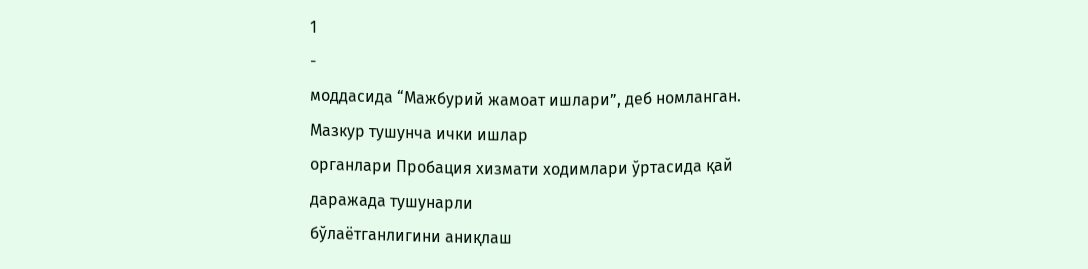1
-
моддасида “Мажбурий жамоат ишлари”, деб номланган. Мазкур тушунча ички ишлар
органлари Пробация хизмати ходимлари ўртасида қай даражада тушунарли
бўлаётганлигини аниқлаш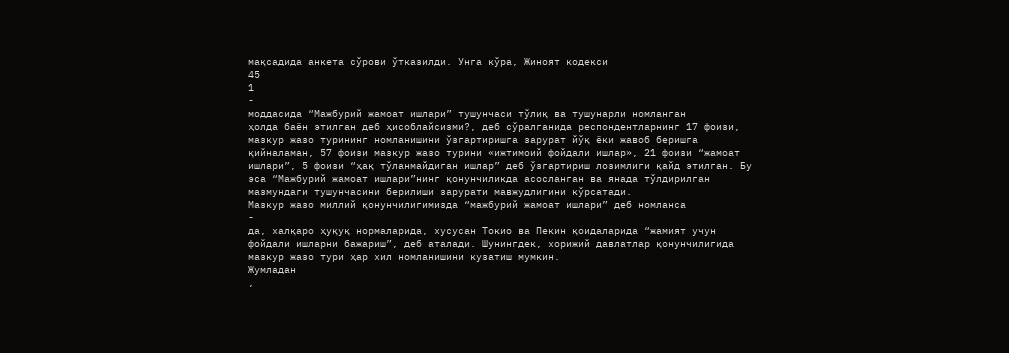мақсадида анкета сўрови ўтказилди. Унга кўра, Жиноят кодекси
45
1
-
моддасида “Мажбурий жамоат ишлари” тушунчаси тўлиқ ва тушунарли номланган
ҳолда баён этилган деб ҳисоблайсизми?, деб сўралганида респондентларнинг 17 фоизи,
мазкур жазо турининг номланишини ўзгартиришга зарурат йўқ ёки жавоб беришга
қийналаман, 57 фоизи мазкур жазо турини «ижтимоий фойдали ишлар», 21 фоизи “жамоат
ишлари”, 5 фоизи “ҳақ тўланмайдиган ишлар” деб ўзгартириш лозимлиги қайд этилган. Бу
эса “Мажбурий жамоат ишлари”нинг қонунчиликда асосланган ва янада тўлдирилган
мазмундаги тушунчасини берилиши зарурати мавжудлигини кўрсатади.
Мазкур жазо миллий қонунчилигимизда “мажбурий жамоат ишлари” деб номланса
-
да, халқаро ҳуқуқ нормаларида, хусусан Токио ва Пекин қоидаларида “жамият учун
фойдали ишларни бажариш”, деб аталади. Шунингдек, хорижий давлатлар қонунчилигида
мазкур жазо тури ҳар хил номланишини кузатиш мумкин.
Жумладан
,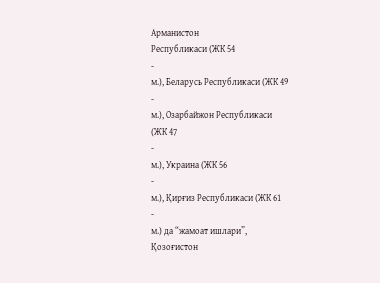Арманистон
Республикаси (ЖК 54
-
м.), Беларусь Республикаси (ЖК 49
-
м.), Озарбайжон Республикаси
(ЖК 47
-
м.), Украина (ЖК 56
-
м.), Қирғиз Республикаси (ЖК 61
-
м.) да “жамоат ишлари”,
Қозоғистон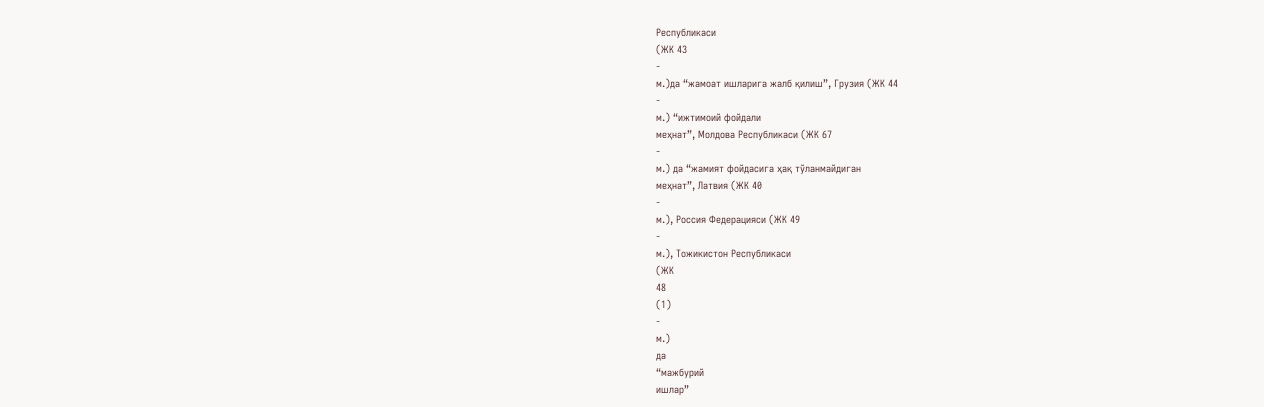Республикаси
(ЖК 43
-
м.)да “жамоат ишларига жалб қилиш”, Грузия (ЖК 44
-
м.) “ижтимоий фойдали
меҳнат”, Молдова Республикаси (ЖК 67
-
м.) да “жамият фойдасига ҳақ тўланмайдиган
меҳнат”, Латвия (ЖК 40
-
м.), Россия Федерацияси (ЖК 49
-
м.), Тожикистон Республикаси
(ЖК
48
(1)
-
м.)
да
“мажбурий
ишлар”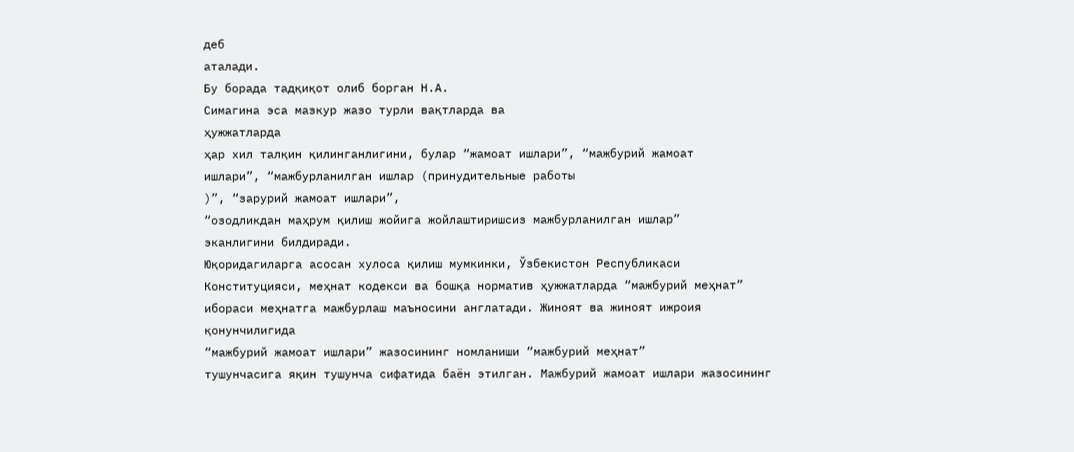деб
аталади.
Бу борада тадқиқот олиб борган Н.А.
Симагина эса мазкур жазо турли вақтларда ва
ҳужжатларда
ҳар хил талқин қилинганлигини, булар “жамоат ишлари”, “мажбурий жамоат
ишлари”, “мажбурланилган ишлар (принудительные работы
)”, “зарурий жамоат ишлари”,
“озодликдан маҳрум қилиш жойига жойлаштиришсиз мажбурланилган ишлар”
эканлигини билдиради.
Юқоридагиларга асосан хулоса қилиш мумкинки, Ўзбекистон Республикаси
Конституцияси, меҳнат кодекси ва бошқа норматив ҳужжатларда “мажбурий меҳнат”
ибораси меҳнатга мажбурлаш маъносини англатади. Жиноят ва жиноят ижроия
қонунчилигида
“мажбурий жамоат ишлари” жазосининг номланиши “мажбурий меҳнат”
тушунчасига яқин тушунча сифатида баён этилган. Мажбурий жамоат ишлари жазосининг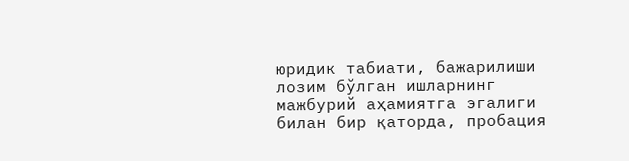юридик табиати, бажарилиши лозим бўлган ишларнинг мажбурий аҳамиятга эгалиги
билан бир қаторда, пробация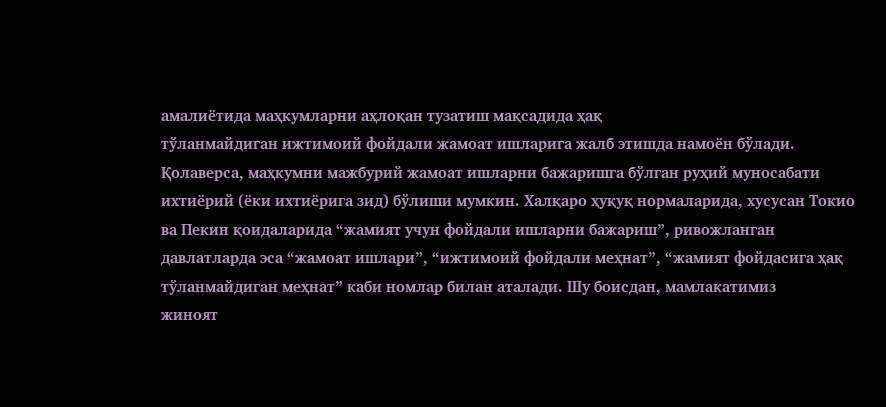амалиётида маҳкумларни аҳлоқан тузатиш мақсадида ҳақ
тўланмайдиган ижтимоий фойдали жамоат ишларига жалб этишда намоён бўлади.
Қолаверса, маҳкумни мажбурий жамоат ишларни бажаришга бўлган руҳий муносабати
ихтиёрий (ёки ихтиёрига зид) бўлиши мумкин. Халқаро ҳуқуқ нормаларида, хусусан Токио
ва Пекин қоидаларида “жамият учун фойдали ишларни бажариш”, ривожланган
давлатларда эса “жамоат ишлари”, “ижтимоий фойдали меҳнат”, “жамият фойдасига ҳақ
тўланмайдиган меҳнат” каби номлар билан аталади. Шу боисдан, мамлакатимиз
жиноят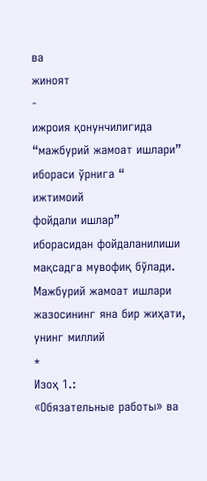ва
жиноят
-
ижроия қонунчилигида “мажбурий жамоат ишлари” ибораси ўрнига “
ижтимоий
фойдали ишлар”
иборасидан фойдаланилиши мақсадга мувофиқ бўлади.
Мажбурий жамоат ишлари жазосининг яна бир жиҳати, унинг миллий
*
Изоҳ 1.:
«Обязательные работы» ва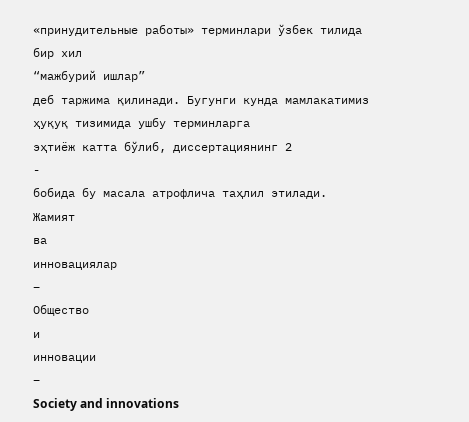«принудительные работы» терминлари ўзбек тилида бир хил
“мажбурий ишлар”
деб таржима қилинади. Бугунги кунда мамлакатимиз ҳуқуқ тизимида ушбу терминларга
эҳтиёж катта бўлиб, диссертациянинг 2
-
бобида бу масала атрофлича таҳлил этилади.
Жамият
ва
инновациялар
–
Общество
и
инновации
–
Society and innovations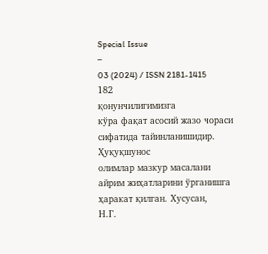Special Issue
–
03 (2024) / ISSN 2181-1415
182
қонунчилигимизга
кўра фақат асосий жазо чораси сифатида тайинланишидир. Ҳуқуқшунос
олимлар мазкур масалани айрим жиҳатларини ўрганишга ҳаракат қилган. Хусусан,
Н.Г.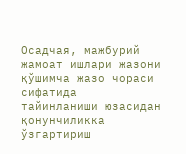Осадчая, мажбурий жамоат ишлари жазони қўшимча жазо чораси сифатида
тайинланиши юзасидан қонунчиликка ўзгартириш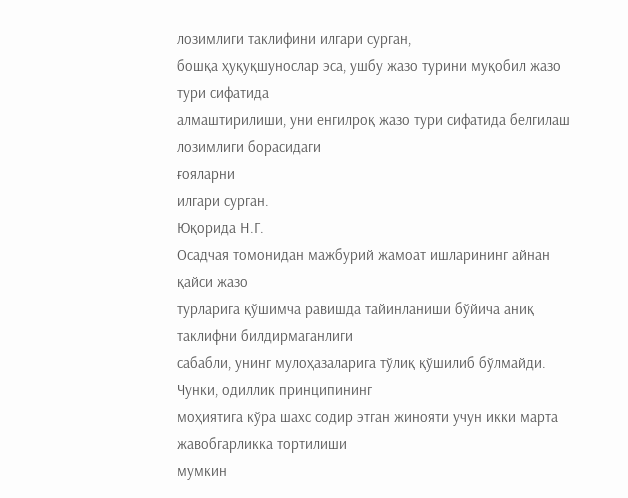лозимлиги таклифини илгари сурган,
бошқа ҳуқуқшунослар эса, ушбу жазо турини муқобил жазо тури сифатида
алмаштирилиши, уни енгилроқ жазо тури сифатида белгилаш лозимлиги борасидаги
ғояларни
илгари сурган.
Юқорида Н.Г.
Осадчая томонидан мажбурий жамоат ишларининг айнан қайси жазо
турларига қўшимча равишда тайинланиши бўйича аниқ таклифни билдирмаганлиги
сабабли, унинг мулоҳазаларига тўлиқ қўшилиб бўлмайди. Чунки, одиллик принципининг
моҳиятига кўра шахс содир этган жинояти учун икки марта жавобгарликка тортилиши
мумкин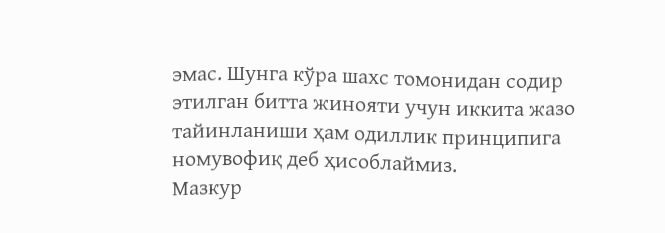эмас. Шунга кўра шахс томонидан содир этилган битта жинояти учун иккита жазо
тайинланиши ҳам одиллик принципига номувофиқ деб ҳисоблаймиз.
Мазкур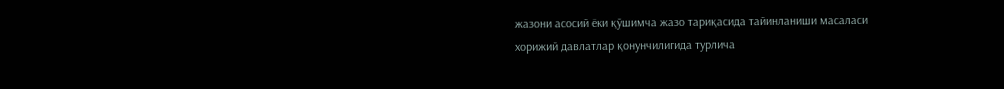жазони асосий ёки қўшимча жазо тариқасида тайинланиши масаласи
хорижий давлатлар қонунчилигида турлича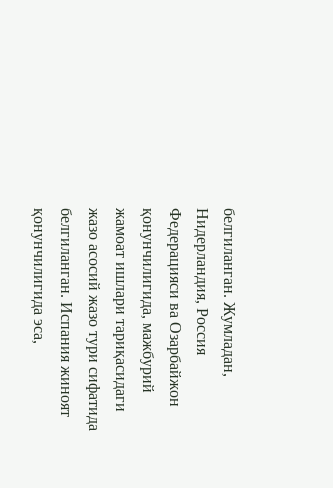белгиланган. Жумладан, Нидерландия, Россия
Федерацияси ва Озарбайжон қонунчилигида, мажбурий жамоат ишлари тариқасидаги
жазо асосий жазо тури сифатида белгиланган. Испания жиноят қонунчилигида эса,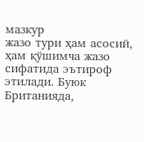мазкур
жазо тури ҳам асосий, ҳам қўшимча жазо сифатида эътироф этилади. Буюк Британияда,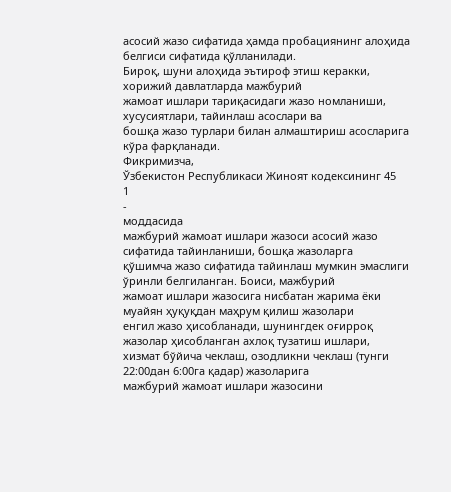асосий жазо сифатида ҳамда пробациянинг алоҳида белгиси сифатида қўлланилади.
Бироқ, шуни алоҳида эътироф этиш керакки, хорижий давлатларда мажбурий
жамоат ишлари тариқасидаги жазо номланиши, хусусиятлари, тайинлаш асослари ва
бошқа жазо турлари билан алмаштириш асосларига кўра фарқланади.
Фикримизча,
Ўзбекистон Республикаси Жиноят кодексининг 45
1
-
моддасида
мажбурий жамоат ишлари жазоси асосий жазо сифатида тайинланиши, бошқа жазоларга
қўшимча жазо сифатида тайинлаш мумкин эмаслиги ўринли белгиланган. Боиси, мажбурий
жамоат ишлари жазосига нисбатан жарима ёки муайян ҳуқуқдан маҳрум қилиш жазолари
енгил жазо ҳисобланади, шунингдек оғирроқ жазолар ҳисобланган ахлоқ тузатиш ишлари,
хизмат бўйича чеклаш, озодликни чеклаш (тунги 22:00дан 6:00га қадар) жазоларига
мажбурий жамоат ишлари жазосини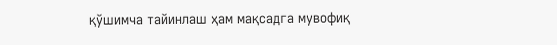қўшимча тайинлаш ҳам мақсадга мувофиқ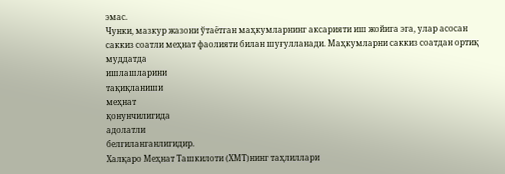эмас.
Чунки, мазкур жазони ўтаётган маҳкумларнинг аксарияти иш жойига эга, улар асосан
саккиз соатли меҳнат фаолияти билан шуғулланади. Маҳкумларни саккиз соатдан ортиқ
муддатда
ишлашларини
тақиқланиши
меҳнат
қонунчилигида
адолатли
белгиланганлигидир.
Халқаро Меҳнат Ташкилоти (ХМТ)нинг таҳлиллари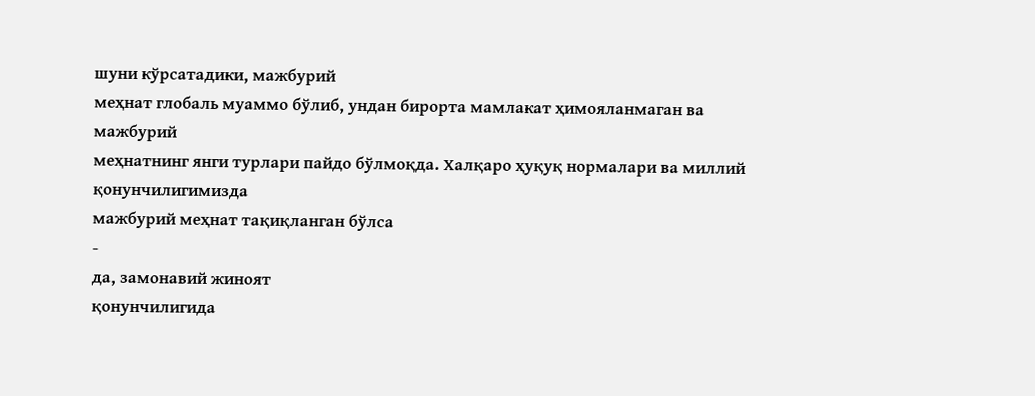шуни кўрсатадики, мажбурий
меҳнат глобаль муаммо бўлиб, ундан бирорта мамлакат ҳимояланмаган ва мажбурий
меҳнатнинг янги турлари пайдо бўлмоқда. Халқаро ҳуқуқ нормалари ва миллий
қонунчилигимизда
мажбурий меҳнат тақиқланган бўлса
-
да, замонавий жиноят
қонунчилигида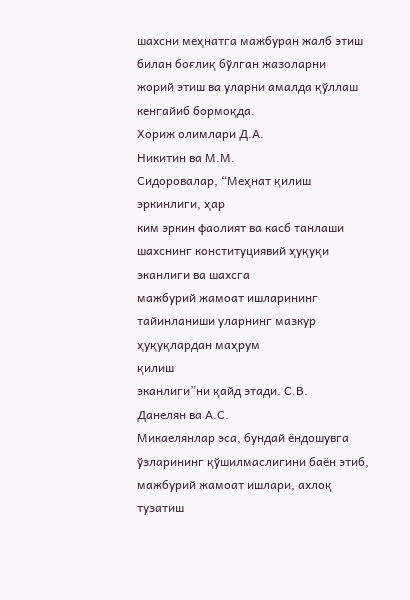шахсни меҳнатга мажбуран жалб этиш билан боғлиқ бўлган жазоларни
жорий этиш ва уларни амалда қўллаш кенгайиб бормоқда.
Хориж олимлари Д.А.
Никитин ва М.М.
Сидоровалар, “Меҳнат қилиш эркинлиги, ҳар
ким эркин фаолият ва касб танлаши шахснинг конституциявий ҳуқуқи эканлиги ва шахсга
мажбурий жамоат ишларининг тайинланиши уларнинг мазкур ҳуқуқлардан маҳрум
қилиш
эканлиги”ни қайд этади. С.В.
Данелян ва А.С.
Микаелянлар эса, бундай ёндошувга
ўзларининг қўшилмаслигини баён этиб, мажбурий жамоат ишлари, ахлоқ тузатиш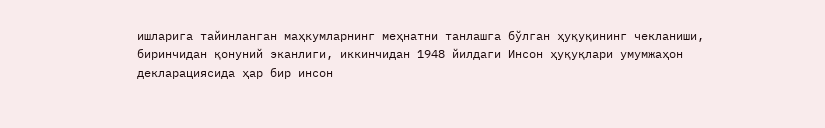ишларига тайинланган маҳкумларнинг меҳнатни танлашга бўлган ҳуқуқининг чекланиши,
биринчидан қонуний эканлиги, иккинчидан 1948 йилдаги Инсон ҳуқуқлари умумжаҳон
декларациясида ҳар бир инсон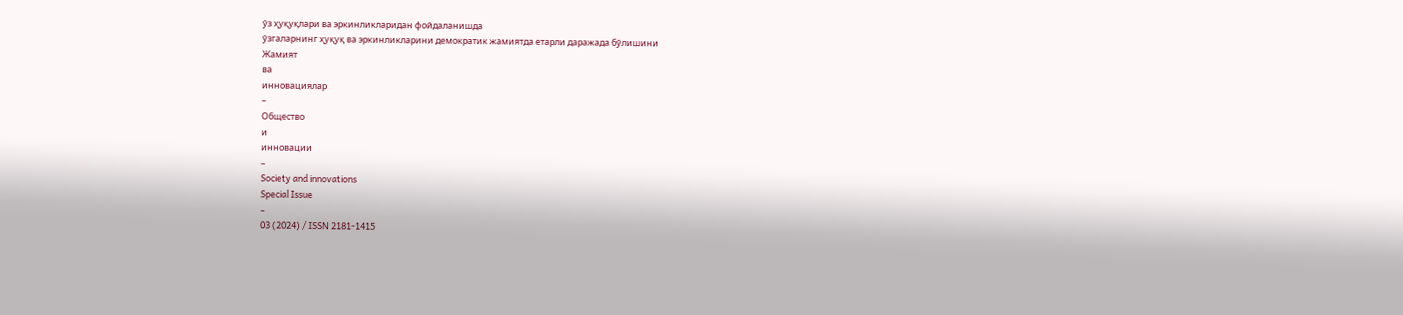ўз ҳуқуқлари ва эркинликларидан фойдаланишда
ўзгаларнинг ҳуқуқ ва эркинликларини демократик жамиятда етарли даражада бўлишини
Жамият
ва
инновациялар
–
Общество
и
инновации
–
Society and innovations
Special Issue
–
03 (2024) / ISSN 2181-1415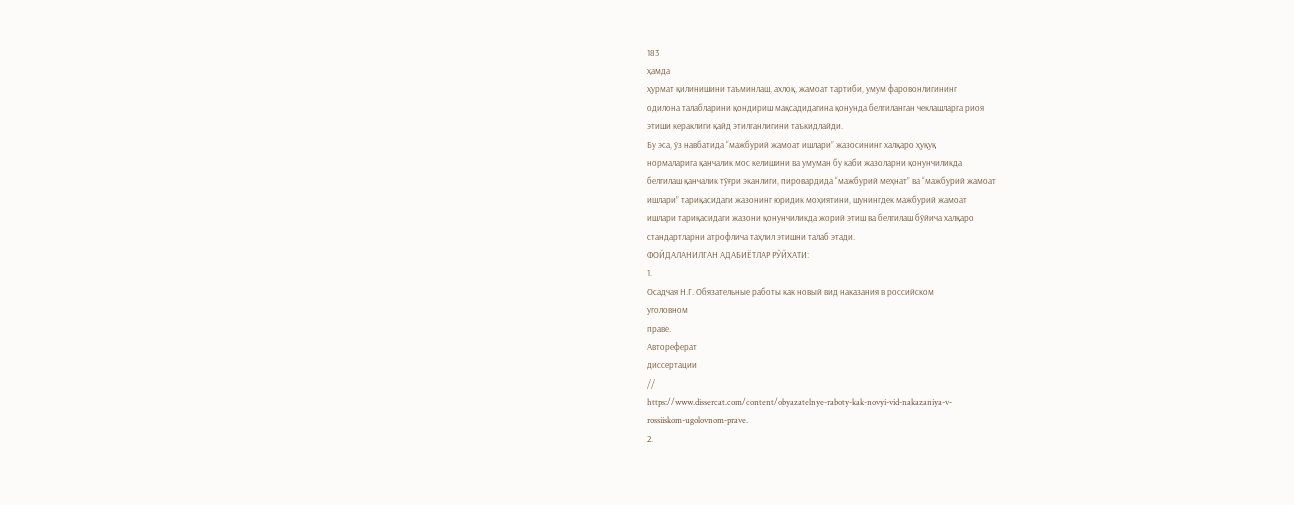183
ҳамда
ҳурмат қилинишини таъминлаш, ахлоқ, жамоат тартиби, умум фаровонлигининг
одилона талабларини қондириш мақсадидагина қонунда белгиланган чеклашларга риоя
этиши кераклиги қайд этилганлигини таъкидлайди.
Бу эса, ўз навбатида “мажбурий жамоат ишлари” жазосининг халқаро ҳуқуқ
нормаларига қанчалик мос келишини ва умуман бу каби жазоларни қонунчиликда
белгилаш қанчалик тўғри эканлиги, пировардида “мажбурий меҳнат” ва “мажбурий жамоат
ишлари” тариқасидаги жазонинг юридик моҳиятини, шунингдек мажбурий жамоат
ишлари тариқасидаги жазони қонунчиликда жорий этиш ва белгилаш бўйича халқаро
стандартларни атрофлича таҳлил этишни талаб этади.
ФОЙДАЛАНИЛГАН АДАБИЁТЛАР РЎЙХАТИ:
1.
Осадчая Н.Г. Обязательные работы как новый вид наказания в российском
уголовном
праве.
Автореферат
диссертации
//
https://www.dissercat.com/content/obyazatelnye-raboty-kak-novyi-vid-nakazaniya-v-
rossiiskom-ugolovnom-prave.
2.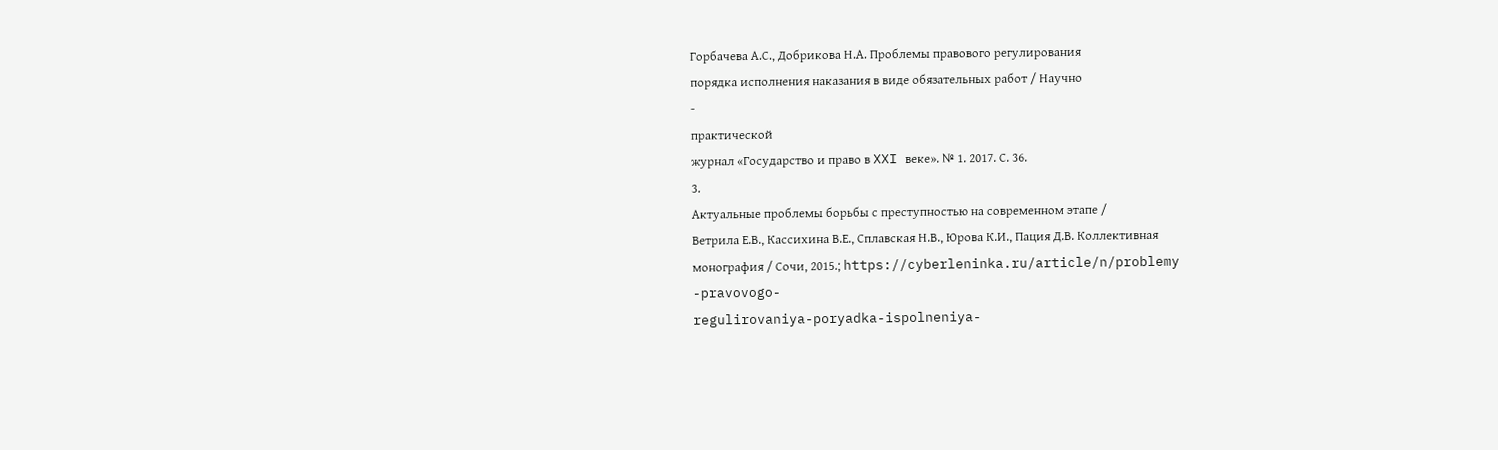Горбачева А.С., Добрикова Н.А. Проблемы правового регулирования
порядка исполнения наказания в виде обязательных работ / Научно
-
практической
журнал «Государство и право в XXI веке». № 1. 2017. С. 36.
3.
Актуальные проблемы борьбы с преступностью на современном этапе /
Ветрила Е.В., Кассихина В.Е., Сплавская Н.В., Юрова К.И., Пация Д.В. Коллективная
монография / Сочи, 2015.; https://cyberleninka.ru/article/n/problemy
-pravovogo-
regulirovaniya-poryadka-ispolneniya-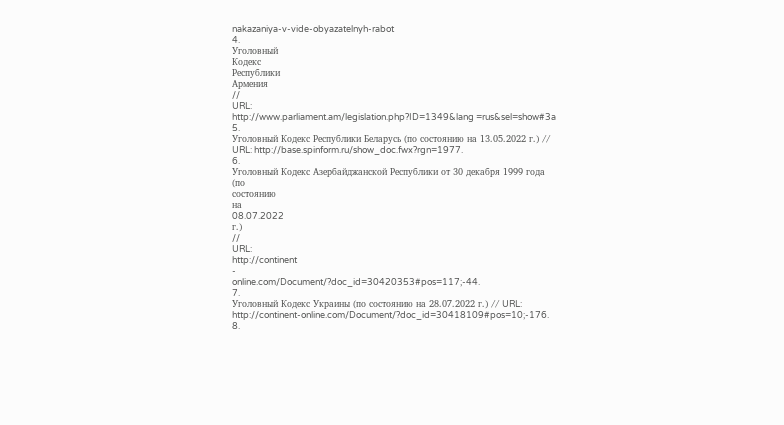nakazaniya-v-vide-obyazatelnyh-rabot
4.
Уголовный
Кодекс
Республики
Армения
//
URL:
http://www.parliament.am/legislation.php?ID=1349&lang =rus&sel=show#3a
5.
Уголовный Кодекс Республики Беларусь (по состоянию на 13.05.2022 г.) //
URL: http://base.spinform.ru/show_doc.fwx?rgn=1977.
6.
Уголовный Кодекс Азербайджанской Республики от 30 декабря 1999 года
(по
состоянию
на
08.07.2022
г.)
//
URL:
http://continent
-
online.com/Document/?doc_id=30420353#pos=117;-44.
7.
Уголовный Кодекс Украины (по состоянию на 28.07.2022 г.) // URL:
http://continent-online.com/Document/?doc_id=30418109#pos=10;-176.
8.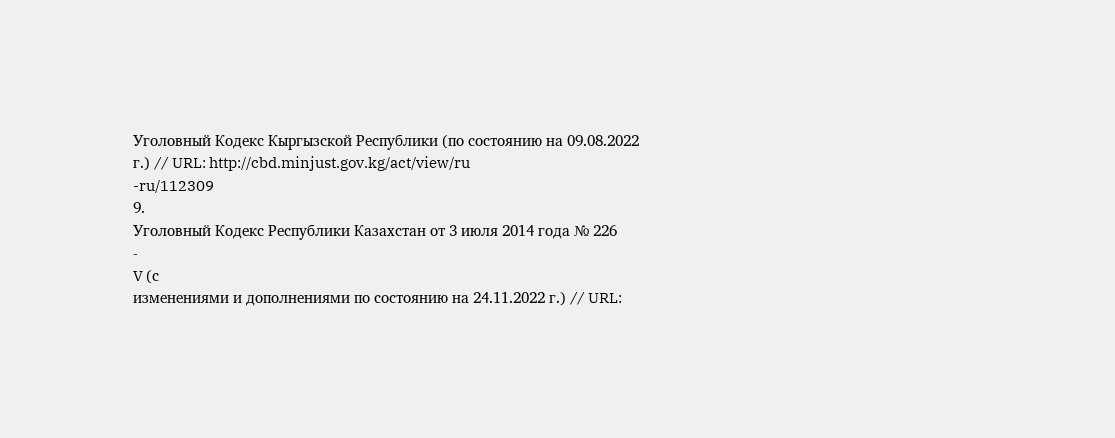Уголовный Кодекс Кыргызской Республики (по состоянию на 09.08.2022
г.) // URL: http://cbd.minjust.gov.kg/act/view/ru
-ru/112309
9.
Уголовный Кодекс Республики Казахстан от 3 июля 2014 года № 226
-
V (с
изменениями и дополнениями по состоянию на 24.11.2022 г.) // URL: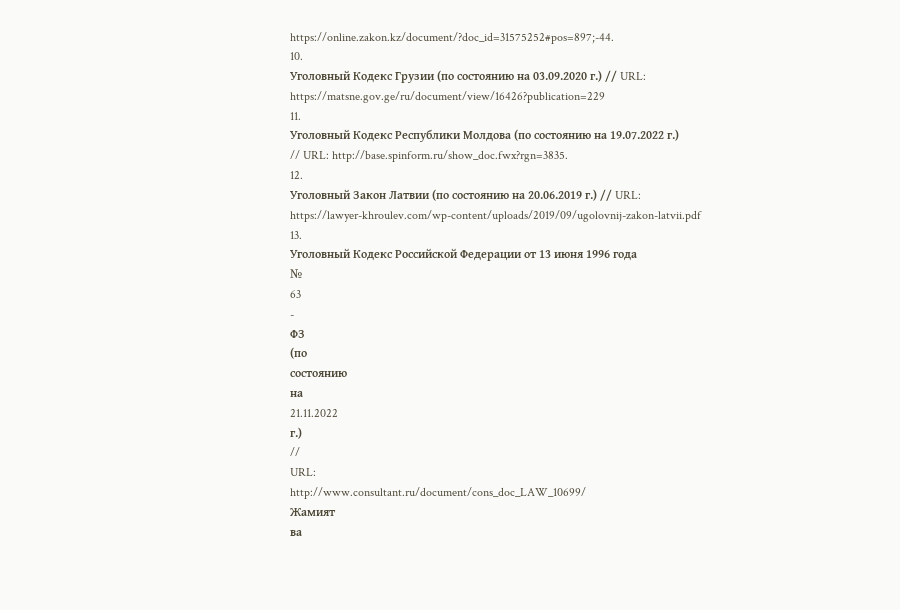https://online.zakon.kz/document/?doc_id=31575252#pos=897;-44.
10.
Уголовный Кодекс Грузии (по состоянию на 03.09.2020 г.) // URL:
https://matsne.gov.ge/ru/document/view/16426?publication=229
11.
Уголовный Кодекс Республики Молдова (по состоянию на 19.07.2022 г.)
// URL: http://base.spinform.ru/show_doc.fwx?rgn=3835.
12.
Уголовный Закон Латвии (по состоянию на 20.06.2019 г.) // URL:
https://lawyer-khroulev.com/wp-content/uploads/2019/09/ugolovnij-zakon-latvii.pdf
13.
Уголовный Кодекс Российской Федерации от 13 июня 1996 года
№
63
-
ФЗ
(по
состоянию
на
21.11.2022
г.)
//
URL:
http://www.consultant.ru/document/cons_doc_LAW_10699/
Жамият
ва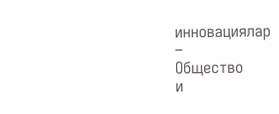инновациялар
–
Общество
и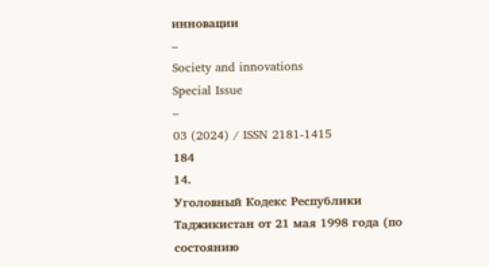инновации
–
Society and innovations
Special Issue
–
03 (2024) / ISSN 2181-1415
184
14.
Уголовный Кодекс Республики Таджикистан от 21 мая 1998 года (по
состоянию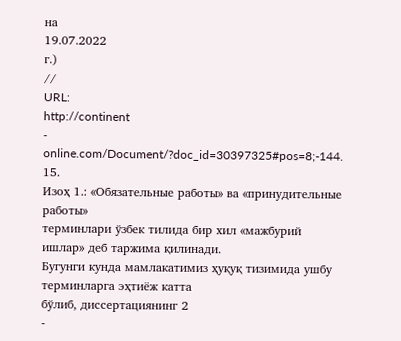на
19.07.2022
г.)
//
URL:
http://continent
-
online.com/Document/?doc_id=30397325#pos=8;-144.
15.
Изоҳ 1.: «Обязательные работы» ва «принудительные работы»
терминлари ўзбек тилида бир хил «мажбурий ишлар» деб таржима қилинади.
Бугунги кунда мамлакатимиз ҳуқуқ тизимида ушбу терминларга эҳтиёж катта
бўлиб, диссертациянинг 2
-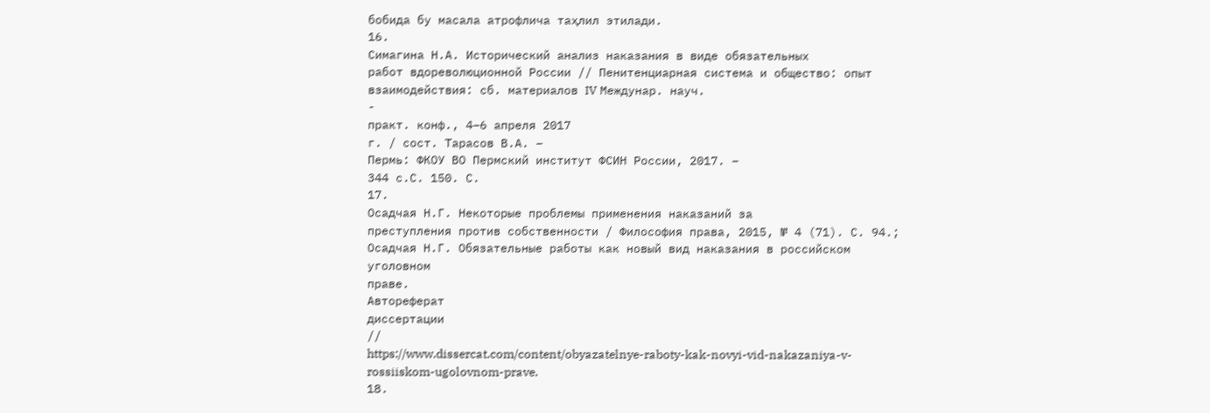бобида бу масала атрофлича таҳлил этилади.
16.
Симагина Н.А. Исторический анализ наказания в виде обязательных
работ вдореволюционной России // Пенитенциарная система и общество: опыт
взаимодействия: сб. материалов IV Междунар. науч.
-
практ. конф., 4–6 апреля 2017
г. / сост. Тарасов В.А. –
Пермь: ФКОУ ВО Пермский институт ФСИН России, 2017. –
344 с.С. 150. С.
17.
Осадчая Н.Г. Некоторые проблемы применения наказаний за
преступления против собственности / Философия права, 2015, № 4 (71). С. 94.;
Осадчая Н.Г. Обязательные работы как новый вид наказания в российском
уголовном
праве.
Автореферат
диссертации
//
https://www.dissercat.com/content/obyazatelnye-raboty-kak-novyi-vid-nakazaniya-v-
rossiiskom-ugolovnom-prave.
18.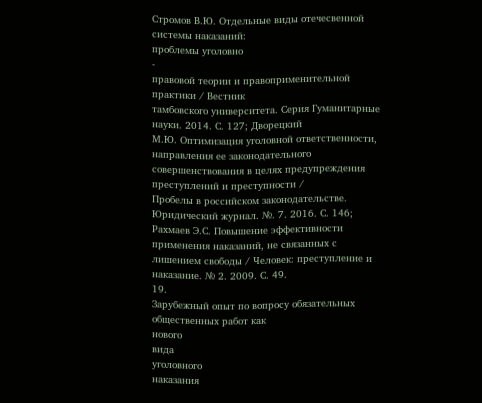Стромов В.Ю. Отдельные виды отечесвенной системы наказаний:
проблемы уголовно
-
правовой теории и правоприменительной практики / Вестник
тамбовского университета. Серия Гуманитарные науки. 2014. С. 127; Дворецкий
М.Ю. Оптимизация уголовной ответственности, направления ее законодательного
совершенствования в целях предупреждения преступлений и преступности /
Пробелы в российском законодательстве. Юридический журнал. №. 7. 2016. С. 146;
Рахмаев Э.С. Повышение эффективности применения наказаний, не связанных с
лишением свободы / Человек: преступление и наказание. № 2. 2009. С. 49.
19.
Зарубежный опыт по вопросу обязательных общественных работ как
нового
вида
уголовного
наказания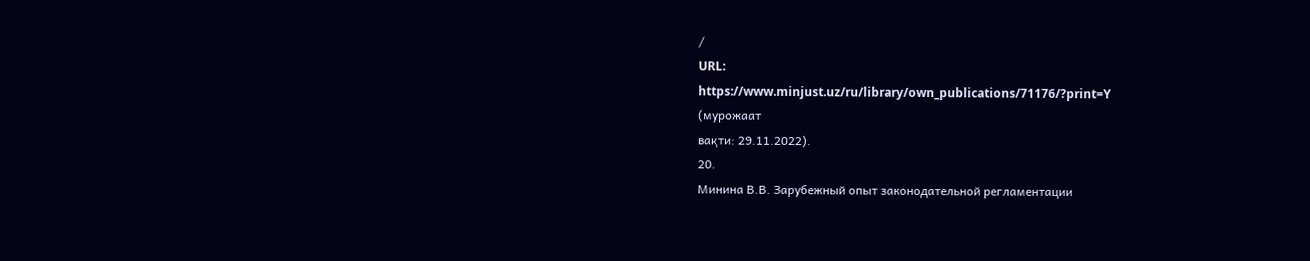/
URL:
https://www.minjust.uz/ru/library/own_publications/71176/?print=Y
(мурожаат
вақти: 29.11.2022).
20.
Минина В.В. Зарубежный опыт законодательной регламентации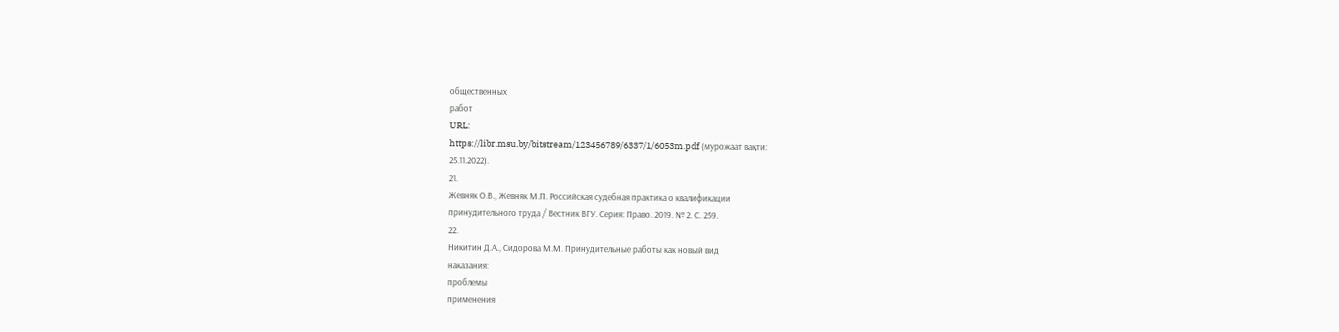общественных
работ
URL:
https://libr.msu.by/bitstream/123456789/6337/1/6053m.pdf (мурожаат вақти:
25.11.2022).
21.
Жевняк О.В., Жевняк М.П. Российская судебная практика о квалификации
принудительного труда / Вестник ВГУ. Серия: Право. 2019. № 2. С. 259.
22.
Никитин Д.А., Сидорова М.М. Принудительные работы как новый вид
наказания:
проблемы
применения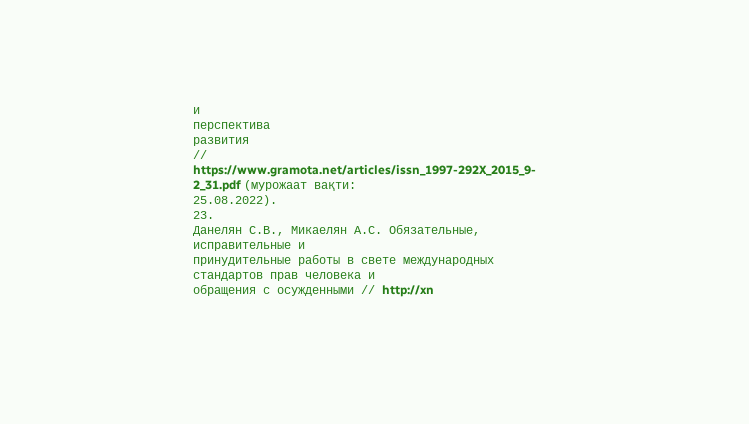и
перспектива
развития
//
https://www.gramota.net/articles/issn_1997-292X_2015_9-
2_31.pdf (мурожаат вақти:
25.08.2022).
23.
Данелян С.В., Микаелян А.С. Обязательные, исправительные и
принудительные работы в свете международных стандартов прав человека и
обращения с осужденными // http://xn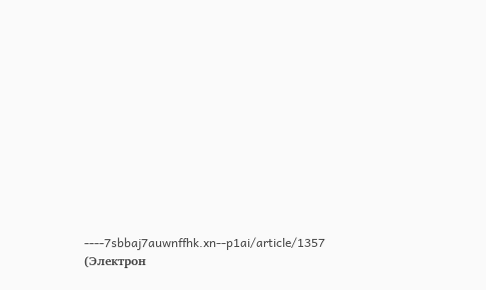----7sbbaj7auwnffhk.xn--p1ai/article/1357
(Электрон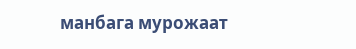манбага мурожаат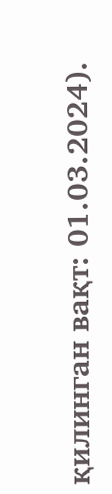қилинган вақт: 01.03.2024).